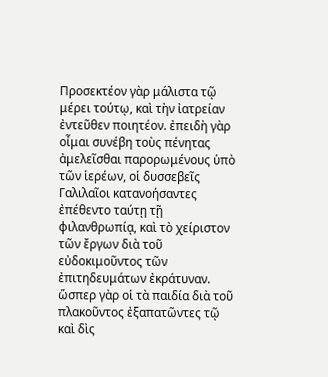Προσεκτέον γὰρ μάλιστα τῷ μέρει τούτῳ, καὶ τὴν ἰατρείαν ἐντεῦθεν ποιητέον. ἐπειδὴ γὰρ οἶμαι συνέβη τοὺς πένητας ἀμελεῖσθαι παρορωμένους ὑπὸ τῶν ἱερέων, οἱ δυσσεβεῖς Γαλιλαῖοι κατανοήσαντες ἐπέθεντο ταύτῃ τῇ φιλανθρωπίᾳ, καὶ τὸ χείριστον τῶν ἔργων διὰ τοῦ εὐδοκιμοῦντος τῶν ἐπιτηδευμάτων ἐκράτυναν. ὥσπερ γὰρ οἱ τὰ παιδία διὰ τοῦ πλακοῦντος ἐξαπατῶντες τῷ καὶ δὶς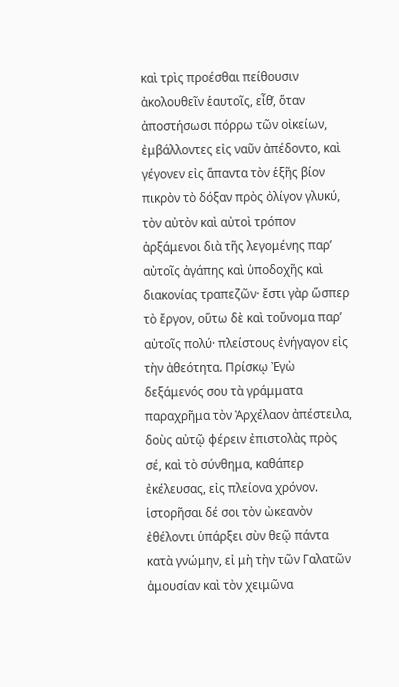καὶ τρὶς προέσθαι πείθουσιν ἀκολουθεῖν ἑαυτοῖς, εἶθ̓, ὅταν ἀποστήσωσι πόρρω τῶν οἰκείων, ἐμβάλλοντες εἰς ναῦν ἀπέδοντο, καὶ γέγονεν εἰς ἅπαντα τὸν ἑξῆς βίον πικρὸν τὸ δόξαν πρὸς ὀλίγον γλυκύ, τὸν αὐτὸν καὶ αὐτοὶ τρόπον ἀρξάμενοι διὰ τῆς λεγομένης παρ’ αὐτοῖς ἀγάπης καὶ ὑποδοχῆς καὶ διακονίας τραπεζῶν· ἔστι γὰρ ὥσπερ τὸ ἔργον, οὕτω δὲ καὶ τοὔνομα παρ’ αὐτοῖς πολύ· πλείστους ἐνήγαγον εἰς τὴν ἀθεότητα. Πρίσκῳ Ἐγὼ δεξάμενός σου τὰ γράμματα παραχρῆμα τὸν Ἀρχέλαον ἀπέστειλα, δοὺς αὐτῷ φέρειν ἐπιστολὰς πρὸς σέ, καὶ τὸ σύνθημα, καθάπερ ἐκέλευσας, εἰς πλείονα χρόνον. ἱστορῆσαι δέ σοι τὸν ὠκεανὸν ἐθέλοντι ὑπάρξει σὺν θεῷ πάντα κατὰ γνώμην, εἰ μὴ τὴν τῶν Γαλατῶν ἀμουσίαν καὶ τὸν χειμῶνα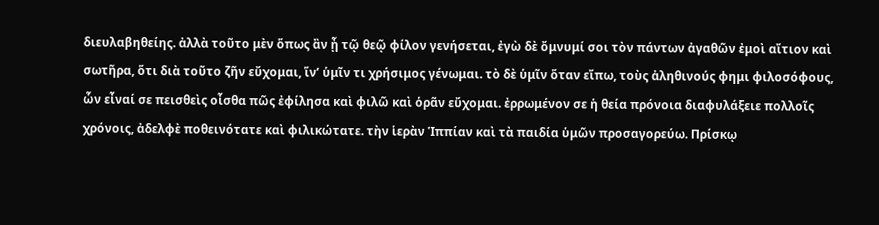διευλαβηθείης. ἀλλὰ τοῦτο μὲν ὅπως ἂν ᾖ τῷ θεῷ φίλον γενήσεται, ἐγὼ δὲ ὄμνυμί σοι τὸν πάντων ἀγαθῶν ἐμοὶ αἴτιον καὶ σωτῆρα, ὅτι διὰ τοῦτο ζῆν εὔχομαι, ἵν’ ὑμῖν τι χρήσιμος γένωμαι. τὸ δὲ ὑμῖν ὅταν εἴπω, τοὺς ἀληθινούς φημι φιλοσόφους, ὧν εἶναί σε πεισθεὶς οἶσθα πῶς ἐφίλησα καὶ φιλῶ καὶ ὁρᾶν εὔχομαι. ἐρρωμένον σε ἡ θεία πρόνοια διαφυλάξειε πολλοῖς χρόνοις, ἀδελφὲ ποθεινότατε καὶ φιλικώτατε. τὴν ἱερὰν Ἱππίαν καὶ τὰ παιδία ὑμῶν προσαγορεύω. Πρίσκῳ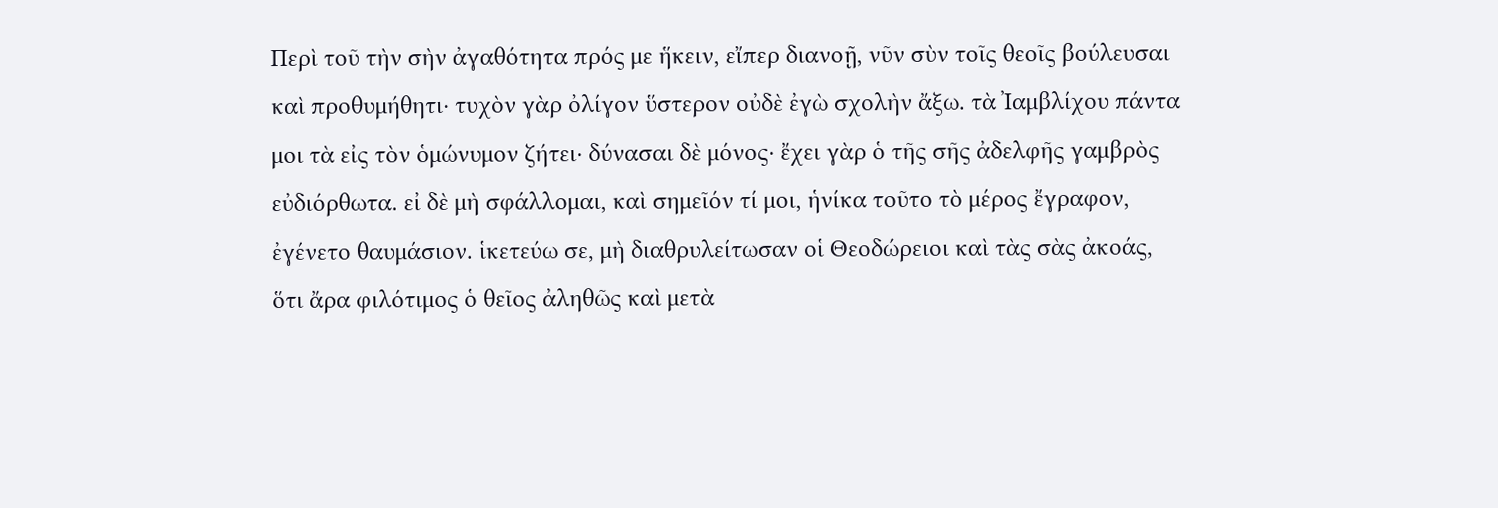Περὶ τοῦ τὴν σὴν ἀγαθότητα πρός με ἥκειν, εἴπερ διανοῇ, νῦν σὺν τοῖς θεοῖς βούλευσαι καὶ προθυμήθητι· τυχὸν γὰρ ὀλίγον ὕστερον οὐδὲ ἐγὼ σχολὴν ἄξω. τὰ Ἰαμβλίχου πάντα μοι τὰ εἰς τὸν ὁμώνυμον ζήτει· δύνασαι δὲ μόνος· ἔχει γὰρ ὁ τῆς σῆς ἀδελφῆς γαμβρὸς εὐδιόρθωτα. εἰ δὲ μὴ σφάλλομαι, καὶ σημεῖόν τί μοι, ἡνίκα τοῦτο τὸ μέρος ἔγραφον, ἐγένετο θαυμάσιον. ἱκετεύω σε, μὴ διαθρυλείτωσαν οἱ Θεοδώρειοι καὶ τὰς σὰς ἀκοάς, ὅτι ἄρα φιλότιμος ὁ θεῖος ἀληθῶς καὶ μετὰ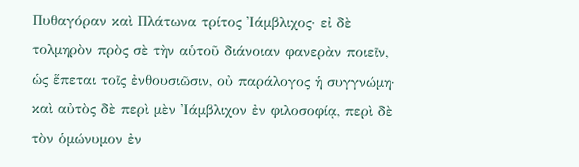Πυθαγόραν καὶ Πλάτωνα τρίτος Ἰάμβλιχος· εἰ δὲ τολμηρὸν πρὸς σὲ τὴν αὑτοῦ διάνοιαν φανερὰν ποιεῖν, ὡς ἕπεται τοῖς ἐνθουσιῶσιν, οὐ παράλογος ἡ συγγνώμη· καὶ αὐτὸς δὲ περὶ μὲν Ἰάμβλιχον ἐν φιλοσοφίᾳ, περὶ δὲ τὸν ὁμώνυμον ἐν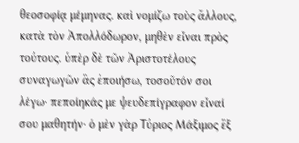θεοσοφίᾳ μέμηνας. καὶ νομίζω τοὺς ἄλλους, κατὰ τὸν Ἀπολλόδωρον, μηθὲν εἶναι πρὸς τούτους. ὑπὲρ δὲ τῶν Ἀριστοτέλους συναγωγῶν ἃς ἐποιήσω, τοσοῦτόν σοι λέγω· πεποίηκάς με ψευδεπίγραφον εἶναί σου μαθητήν· ὁ μὲν γὰρ Τύριος Μάξιμος ἓξ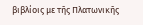βιβλίοις με τῆς Πλατωνικῆς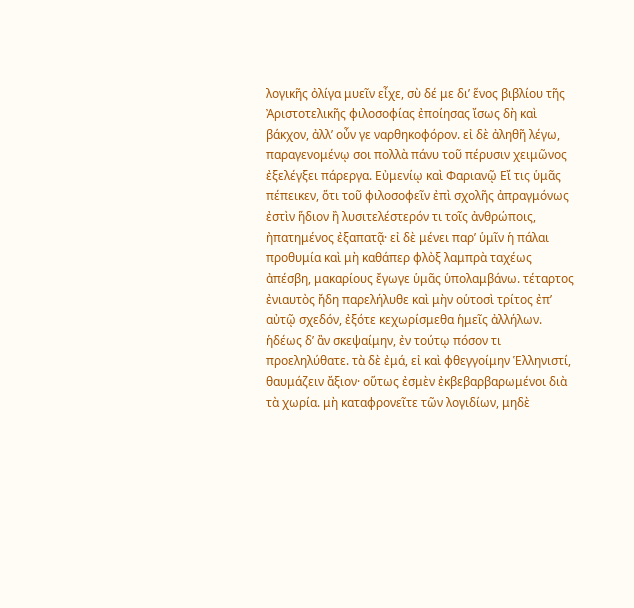λογικῆς ὀλίγα μυεῖν εἶχε, σὺ δέ με δι’ ἕνος βιβλίου τῆς Ἀριστοτελικῆς φιλοσοφίας ἐποίησας ἴσως δὴ καὶ βάκχον, ἀλλ’ οὖν γε ναρθηκοφόρον. εἰ δὲ ἀληθῆ λέγω, παραγενομένῳ σοι πολλὰ πάνυ τοῦ πέρυσιν χειμῶνος ἐξελέγξει πάρεργα. Εὐμενίῳ καὶ Φαριανῷ Εἴ τις ὑμᾶς πέπεικεν, ὅτι τοῦ φιλοσοφεῖν ἐπὶ σχολῆς ἀπραγμόνως ἐστὶν ἥδιον ἢ λυσιτελέστερόν τι τοῖς ἀνθρώποις, ἠπατημένος ἐξαπατᾷ· εἰ δὲ μένει παρ’ ὑμῖν ἡ πάλαι προθυμία καὶ μὴ καθάπερ φλὸξ λαμπρὰ ταχέως ἀπέσβη, μακαρίους ἔγωγε ὑμᾶς ὑπολαμβάνω. τέταρτος ἐνιαυτὸς ἤδη παρελήλυθε καὶ μὴν οὑτοσὶ τρίτος ἐπ’ αὐτῷ σχεδόν, ἐξότε κεχωρίσμεθα ἡμεῖς ἀλλήλων. ἡδέως δ’ ἂν σκεψαίμην, ἐν τούτῳ πόσον τι προεληλύθατε. τὰ δὲ ἐμά, εἰ καὶ φθεγγοίμην Ἑλληνιστί, θαυμάζειν ἄξιον· οὕτως ἐσμὲν ἐκβεβαρβαρωμένοι διὰ τὰ χωρία. μὴ καταφρονεῖτε τῶν λογιδίων, μηδὲ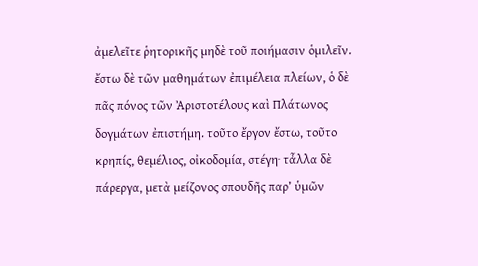ἀμελεῖτε ῥητορικῆς μηδὲ τοῦ ποιήμασιν ὁμιλεῖν. ἔστω δὲ τῶν μαθημάτων ἐπιμέλεια πλείων, ὁ δὲ πᾶς πόνος τῶν Ἀριστοτέλους καὶ Πλάτωνος δογμάτων ἐπιστήμη. τοῦτο ἔργον ἔστω, τοῦτο κρηπίς, θεμέλιος, οἰκοδομία, στέγη· τἆλλα δὲ πάρεργα, μετὰ μείζονος σπουδῆς παρ’ ὑμῶν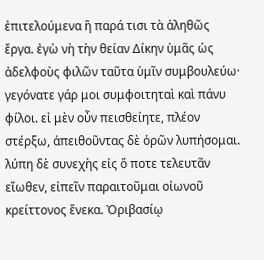ἐπιτελούμενα ἢ παρά τισι τὰ ἀληθῶς ἔργα. ἐγὼ νὴ τὴν θείαν Δίκην ὑμᾶς ὡς ἀδελφοὺς φιλῶν ταῦτα ὑμῖν συμβουλεύω· γεγόνατε γάρ μοι συμφοιτηταὶ καὶ πάνυ φίλοι. εἰ μὲν οὖν πεισθείητε, πλέον στέρξω, ἀπειθοῦντας δὲ ὁρῶν λυπήσομαι. λύπη δὲ συνεχὴς εἰς ὅ ποτε τελευτᾶν εἴωθεν, εἰπεῖν παραιτοῦμαι οἰωνοῦ κρείττονος ἕνεκα. Ὀριβασίῳ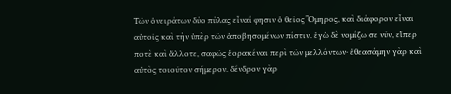Τῶν ὀνειράτων δύο πύλας εἶναί φησιν ὁ θεῖος Ὅμηρος, καὶ διάφορον εἶναι αὐτοῖς καὶ τὴν ὑπὲρ τῶν ἀποβησομένων πίστιν. ἐγὼ δὲ νομίζω σε νῦν, εἴπερ ποτὲ καὶ ἄλλοτε, σαφῶς ἑορακέναι περὶ τῶν μελλόντων· ἐθεασάμην γὰρ καὶ αὐτὸς τοιοῦτον σήμερον. δένδρον γὰρ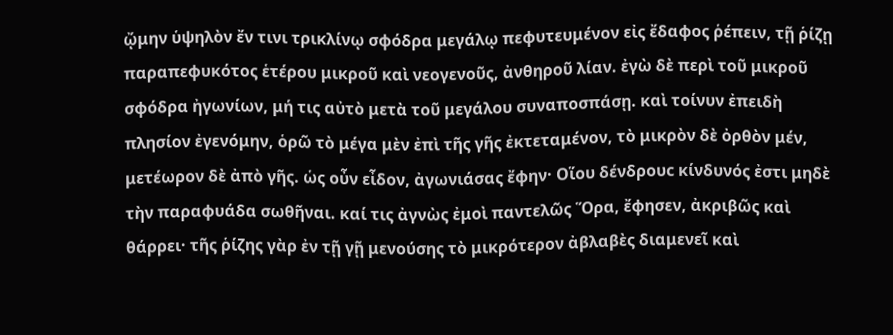ᾤμην ὑψηλὸν ἔν τινι τρικλίνῳ σφόδρα μεγάλῳ πεφυτευμένον εἰς ἔδαφος ῥέπειν, τῇ ῥίζῃ παραπεφυκότος ἑτέρου μικροῦ καὶ νεογενοῦς, ἀνθηροῦ λίαν. ἐγὼ δὲ περὶ τοῦ μικροῦ σφόδρα ἠγωνίων, μή τις αὐτὸ μετὰ τοῦ μεγάλου συναποσπάσῃ. καὶ τοίνυν ἐπειδὴ πλησίον ἐγενόμην, ὁρῶ τὸ μέγα μὲν ἐπὶ τῆς γῆς ἐκτεταμένον, τὸ μικρὸν δὲ ὀρθὸν μέν, μετέωρον δὲ ἀπὸ γῆς. ὡς οὖν εἶδον, ἀγωνιάσας ἔφην· Οἵου δένδρουϲ κίνδυνός ἐστι μηδὲ τὴν παραφυάδα σωθῆναι. καί τις ἀγνὼς ἐμοὶ παντελῶς Ὅρα, ἔφησεν, ἀκριβῶς καὶ θάρρει· τῆς ῥίζης γὰρ ἐν τῇ γῇ μενούσης τὸ μικρότερον ἀβλαβὲς διαμενεῖ καὶ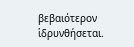βεβαιότερον ἱδρυνθήσεται.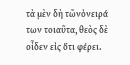τὰ μὲν δὴ τῶνὀνειρά των τοιαῦτα, θεὸς δὲ οἶδεν εἰς ὅτι φέρει.